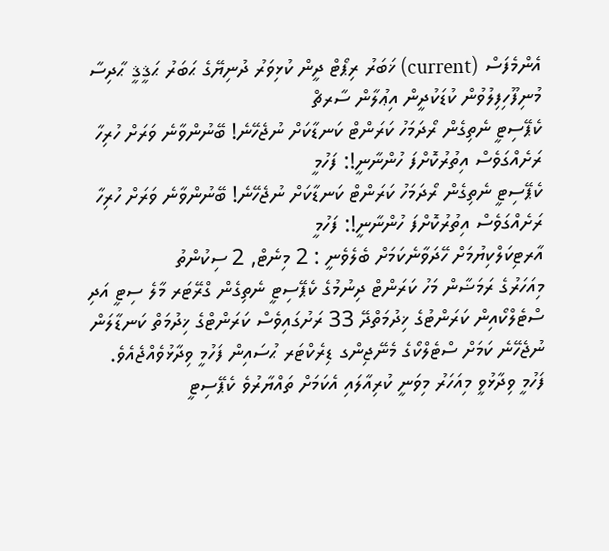އެންމެފަސް (current) ޚަބަރު ރިޕޯޓް ދީން ކުޅިވަރު ދުނިޔޭގެ ޙަބަރު ޙަޤީޤީ ޙާދިސާ މުނިފޫހިފިލުވުން ކުޑަކުދީން އިޢުލާން ސާރޗް
ކެޕޭސިޓީ ނެތިގެން ރޯދަމަހު ކަރަންޓް ކަނޑާކަށް ނުޖެހޭނެ! ބޭނުންވާނެ ވަރަށް ހުރިހާ ރަށެއްގަވެސް އިތުރުކޮށްފަ ހުންނާނީ!: ފަހުމީ
ކެޕޭސިޓީ ނެތިގެން ރޯދަމަހު ކަރަންޓް ކަނޑާކަށް ނުޖެހޭނެ! ބޭނުންވާނެ ވަރަށް ހުރިހާ ރަށެއްގަވެސް އިތުރުކޮށްފަ ހުންނާނީ!: ފަހުމީ
އާރޓިކަލްކިޔުމަށް ހޭދަވާނެކަމަށް ބެލެވެނީ : 2 މިނެޓް, 2 ސިކުންތު
މިއަހަރުގެ ރަމަޟާން މަހު ކަރަންޓް ދިނުމުގެ ކެޕޭސިޓީ ނެތިގެން ގްރޭޓަރ މާލެ ސިޓީ އަދި ސްޓެލްކޯއިން ކަރަންޓުގެ ޚިދުމަތްދޭ 33 ރަށުގައިވެސް ކަރަންޓްގެ ޚިދުމަތް ކަނޑާލަން ނުޖެހޭނެ ކަމަށް ސްޓެލްކޯގެ މެނޭޖިންގ ޑިރެކްޓަރ ޙުސައިން ފަހުމީ ވިދާޅުވެއްޖެއެވެ.
ފަހުމީ ވިދާޅުވީ މިއަހަރު މިވަނީ ކުރިއާލައި އެކަމަށް ތައްޔާރުވެ ކެޕޭސިޓީ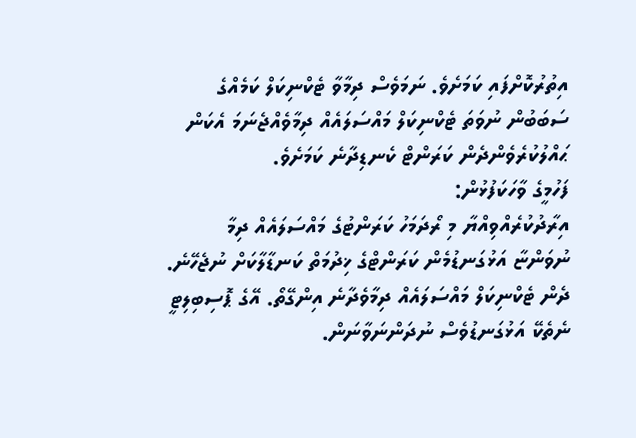އިތުރުކޮށްފައި ކަމަށެވެ. ނަމަވެސް ދިމާވާ ޓެކްނިކަލް ކަމެއްގެ ސަބަބުން ނުވަތަ ޓެކްނިކަލް މައްސަލައެއް ދިމާވެއްޖެނަމަ އެކަން ޙައްލުކުރެވެންދެން ކަރަންޓް ކެނޑިދާނެ ކަމަށެވެ.
ފަހުމީގެ ވާހަކަފުޅުން:
އިރާދުކުރެއްވިއްޔާ މި ރޯދަމަހު ކަރަންޓުގެ މައްސަލައެއް ދިމާ ނުވަންޏާ އަޅުގަނޑުމެން ކަރަންޓްގެ ޚިދުމަތް ކަނޑާލާކަށް ނުޖެހޭނެ. ދެން ޓެކްނިކަލް މައްސަލައެއް ދިމާވެދާނެ އިންގޭތޯ. އޭގެ ޕޮސިބިލިޓީ ނެތެކޭ އަޅުގަނޑުވެސް ނުދަންނަވާނަން.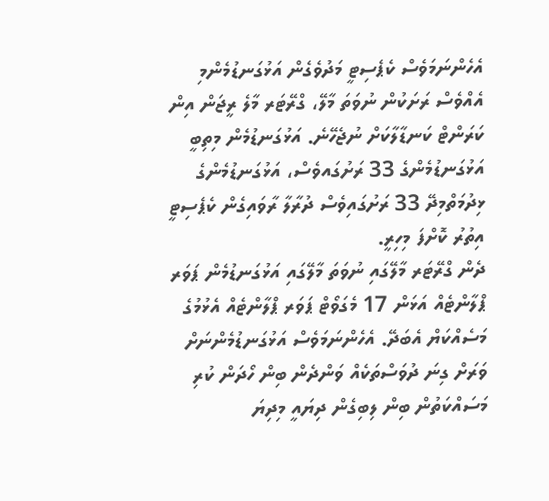އެހެންނަމަވެސް ކެޕެސިޓީ މަދުވެގެން އަޅުގަނޑުމެންމި އެއްވެސް ރަށަކުން ނުވަތަ މާލޭ، ގްރޭޓަރ މާލެ ރީޖަން އިން ކަރަންޓް ކަނޑާލާކަށް ނުޖެހޭނެ. އަޅުގަނޑުމެން މިތިބީ އަޅުގަނޑުމެންގެ 33 ރަށުގައވެސް، އަޅުގަނޑުމެންގެ ޅިދުމަތްމިދޭ 33 ރަށުގައިވެސް ދުރާލާ ރާވައިގެން ކެޕެސިޓީ އިތުރު ކޮށްފަ މިހިރީ.
ދެން ގްރޭޓަރ މާލޭގައި ނުވަތަ މާލޭގައި އަޅުގަނޑުމެން ޕަވަރ ޕްލާންޓެއް އަޅަން 17 މެގަވޯޓް ޕަވަރ ޕްލާންޓެއް އެޅުމުގެ މަސެއްކަޔް އެބަދޭ. އެހެންނަމަވެސް އަޅުގަނޑުމެންނަށް ވަރަށް ގިނަ ދުވަސްތަކެއް ވަންދެން ބިން ހޯދަން ކުރި މަސައްކަތުން ބިން ލިބިގެން ދިޔައީ މިދިޔަ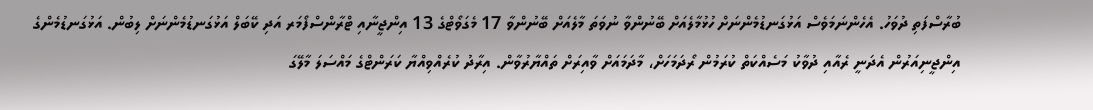ބުރާސްފަތި ދުވަހު. އެހެންނަމަވެސް އަޅުގަނޑުމެންނަށް ހުޅުމާލެއަށް ބޭނުންވާ ނުވަތަ މާލެއަށް ބޭނުންވާ 17 މެގަވޯޓްގެ 13 އިންޖީނާއި ޓްރާންސްފޯމަރ އަދި ކޭބަލް އަޅުގަނޑުމެންނަށް ލިބުން. އަޅުގަނޑުމެންގެ އިންޖީނިއަރުން އެދަނީ ރެއާއި ދުވާކު މަސެއްކަތް ކުރަމުން ރޯދަމަހަށް، މާދަމައަށް ވާއިރަށް ތައްޔާރުވާން. އިރާދު ކުރެއްވިއްޔާ ކަރަންޓްގެ މައްސަލަ މާލޭގަ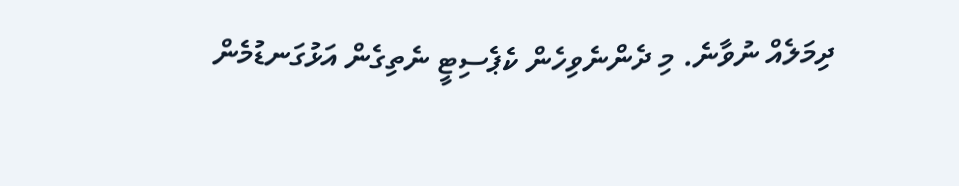ދިމަލެއް ނުވާނެ. މި ދެންނެވިހެން ކެޕެސިޓީ ނެތިގެން އަޅުގަނޑުމެން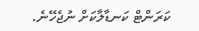ކަރަންޓް ކަނޑާލާކަށް ނުޖެހޭނެ.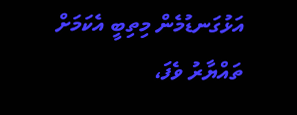އަޅުގަނޑުމެން މިތިބީ އެކަމަށް ތައްޔާރު ވެފަ،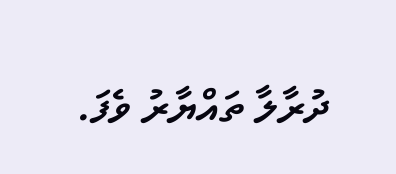ދުރާލާ ތައްޔާރު ވެފަ.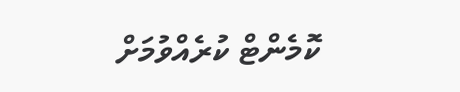ކޮމެންޓް ކުރެއްވުމަށް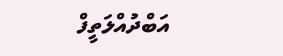އަބްދުއްލަތީފް